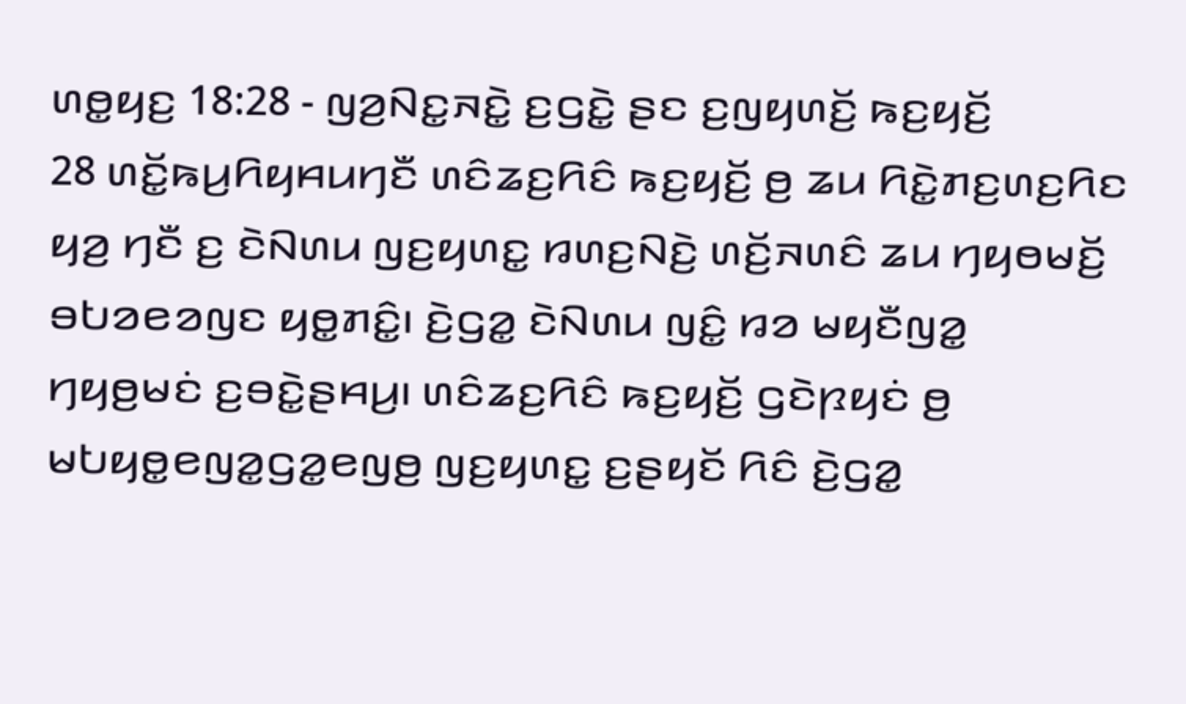ꤛꤥ꤭ꤟꤢ꤬ 18:28 - ꤜꤤ꤬ꤡꤢ꤭ꤏꤢꤧ꤭ ꤢ꤬ꤞꤢꤧ꤭ ꤔꤢ ꤢ꤬ꤜꤟꤛꤢꤩ꤬ ꤒꤢ꤬ꤟꤢꤩ꤬
28 ꤛꤢꤩ꤭ꤒꤣ꤬ꤖꤟꤌꤣꤚꤢꤪ ꤛꤢꤨꤘꤢ꤬ꤖꤢꤨ ꤒꤢ꤬ꤟꤢꤩ꤬ ꤥ꤬ ꤘꤣ ꤖꤢꤧ꤭ꤊꤢ꤬ꤛꤢ꤬ꤖꤢ ꤟꤤ꤬ ꤚꤢꤪ ꤢ꤬ ꤢꤧꤡꤛꤣ ꤜꤢ꤬ꤟꤛꤢ꤭ ꤙꤛꤢ꤬ꤡꤢꤧ꤬ ꤛꤢꤩ꤬ꤏꤛꤢꤨ ꤘꤣ ꤚꤟꤥꤗꤢꤩ꤬ ꤋꤝꤤꤕꤤꤜꤢ ꤟꤥ꤭ꤊꤢꤨ꤭꤯ ꤢꤧ꤬ꤞꤤ꤭ ꤢꤧꤡꤛꤣ ꤜꤢꤨ꤭ ꤙꤤ ꤗꤟꤢꤪꤜꤤ꤭ ꤚꤟꤥ꤬ꤗꤢꤦ ꤢ꤬ꤋꤢꤧ꤭ꤔꤌꤣ꤬꤯ ꤛꤢꤨꤘꤢ꤬ꤖꤢꤨ ꤒꤢ꤬ꤟꤢꤩ꤬ ꤞꤢꤧꤐꤟꤢꤦ ꤥ꤬ ꤗꤝꤟꤥ꤭ꤕꤜꤤ꤭ꤞꤤ꤭ꤕꤜꤥ꤬ ꤜꤢ꤬ꤟꤛꤢ꤭ ꤢ꤬ꤔꤟꤢꤩ ꤖꤢꤨ ꤢꤧ꤬ꤞꤤ꤭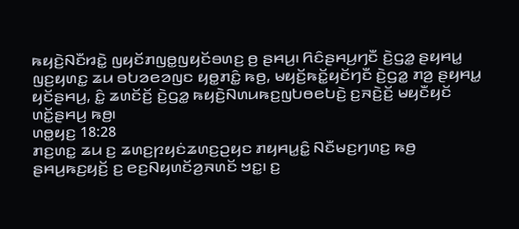ꤒꤟꤢꤧ꤬ꤡꤢꤪꤙꤢꤧ꤭ ꤜꤟꤢꤩꤊꤜꤥ꤭ꤜꤟꤢꤩꤋꤛꤢ꤬ ꤥ꤬ ꤔꤌꤣ꤬꤯ ꤖꤢꤨꤔꤌꤣ꤬ꤚꤢꤪ ꤢꤧ꤬ꤞꤤ꤭ ꤔꤟꤌꤣ꤭ ꤜꤢ꤬ꤟꤛꤢ꤭ ꤘꤣ ꤋꤝꤤꤕꤤꤜꤢ ꤟꤥ꤭ꤊꤢꤨ꤭ ꤒꤥ꤬, ꤗꤟꤢꤩ꤬ꤒꤢꤩ꤭ꤟꤢꤩꤚꤢꤪ ꤢꤧ꤬ꤞꤤ꤭ ꤊꤤ꤬ ꤔꤟꤌꤣ꤭ ꤟꤢꤩꤔꤌꤣ꤬, ꤢꤨ꤭ ꤘꤛꤢꤩꤢꤩ꤬ ꤢꤧ꤬ꤞꤤ꤭ ꤒꤟꤢꤧ꤬ꤡꤛꤣꤒꤢ꤬ꤜꤝꤥꤕꤝꤢꤧ꤬ ꤢ꤬ꤏꤢꤧ꤬ꤢꤩ꤬ ꤗꤟꤢꤪꤟꤢꤩ ꤛꤢꤩ꤭ꤔꤌꤣ꤬ ꤒꤥ꤬꤯
ꤛꤥ꤭ꤟꤢ꤬ 18:28
ꤊꤢ꤬ꤛꤢ꤭ ꤘꤣ ꤢ꤬ ꤘꤛꤢ꤬ꤐꤟꤢꤦꤘꤛꤢ꤬ꤑꤟꤢ ꤊꤟꤌꤣ꤭ꤢꤨ꤭ ꤡꤢꤪꤗꤢ꤬ꤚꤛꤢ꤬ ꤒꤥ꤬ ꤔꤌꤣ꤬ꤒꤢ꤬ꤟꤢꤩ꤬ ꤢ꤬ ꤕꤢ꤬ꤡꤟꤛꤢꤩꤤ꤬ꤏꤛꤢꤩ ꤠꤢ꤭꤯ ꤢ꤬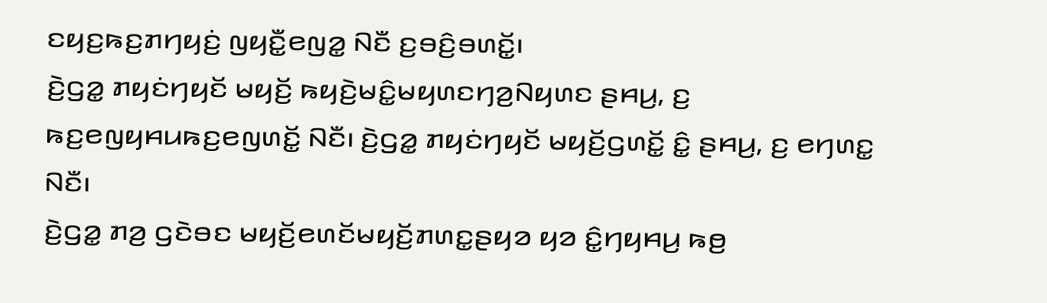ꤢꤟꤢ꤬ꤒꤢ꤬ꤊꤚꤟꤢꤦ꤬ ꤜꤟꤢꤪ꤭ꤕꤜꤤ꤭ ꤡꤢꤪ ꤢ꤬ꤋꤢꤨ꤬ꤋꤛꤢꤩ꤭꤯
ꤢꤧ꤬ꤞꤤ꤭ ꤊꤟꤢꤦꤚꤟꤢꤩ ꤗꤟꤢꤩ꤬ ꤒꤟꤢꤧ꤬ꤗꤢꤨ꤭ꤗꤟꤛꤢꤚꤤ꤬ꤡꤟꤛꤢ ꤔꤌꤣ꤬, ꤢ꤬ ꤒꤢ꤬ꤕꤜꤟꤌꤣꤒꤢ꤬ꤕꤜꤛꤢꤩ꤭ ꤡꤢꤪ꤯ ꤢꤧ꤬ꤞꤤ꤭ ꤊꤟꤢꤦꤚꤟꤢꤩ ꤗꤟꤢꤩ꤬ꤞꤛꤢꤩ꤭ ꤢꤨ꤭ ꤔꤌꤣ꤬, ꤢ꤬ ꤕꤚꤛꤢ꤭ ꤡꤢꤪ꤯
ꤢꤧ꤬ꤞꤤ꤭ ꤊꤤ꤬ ꤞꤢꤧꤋꤢ ꤗꤟꤢꤩ꤬ꤕꤛꤢꤩꤗꤟꤢꤩ꤬ꤊꤛꤢ꤭ꤔꤟꤤ ꤟꤤ ꤢꤨ꤭ꤚꤟꤌꤣ꤬ ꤒꤥ꤬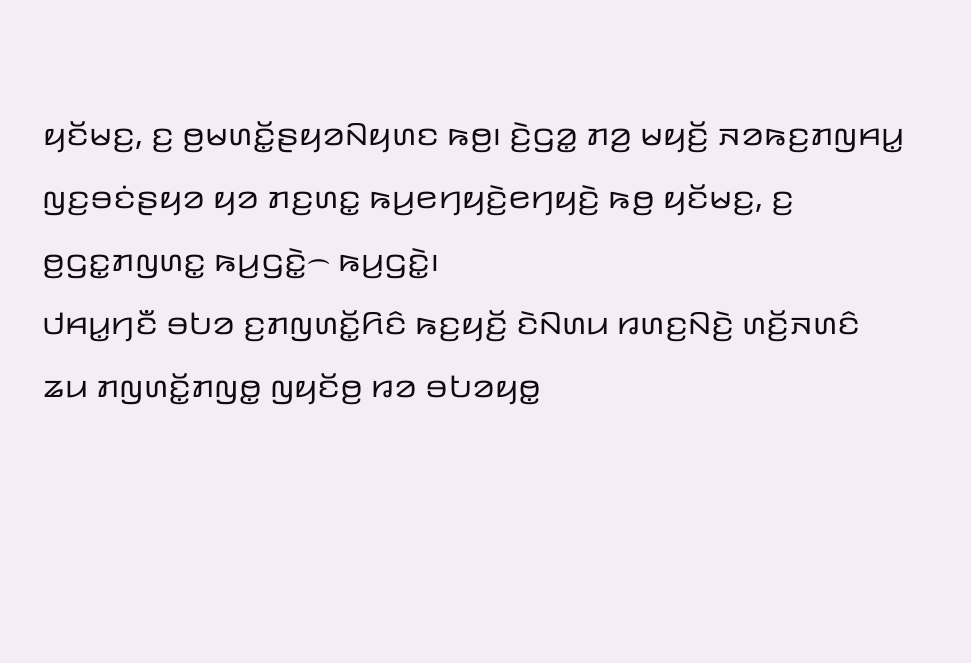ꤟꤢꤩꤗꤢ꤬, ꤢ꤬ ꤥ꤬ꤗꤛꤢꤩ꤭ꤔꤟꤤꤡꤟꤛꤢ ꤒꤥ꤬꤯ ꤢꤧ꤬ꤞꤤ꤭ ꤊꤤ꤬ ꤗꤟꤢꤩ꤬ ꤏꤤꤒꤢ꤬ꤊꤜꤌꤣ꤭ ꤜꤢ꤬ꤋꤢꤦꤔꤟꤤ ꤟꤤ ꤊꤢ꤬ꤛꤢ꤭ ꤒꤣ꤬ꤕꤚꤟꤢꤧ꤬ꤕꤚꤟꤢꤧ꤬ ꤒꤥ꤬ ꤟꤢꤩꤗꤢ꤬, ꤢ꤬ ꤥ꤬ꤞꤢ꤭ꤊꤜꤛꤢ꤭ ꤒꤣ꤬ꤞꤢꤧ꤭꤮ ꤒꤣ꤬ꤞꤢꤧ꤭꤯
ꤓꤌꤣ꤭ꤚꤢꤪ ꤋꤝꤤ ꤢ꤬ꤊꤜꤛꤢꤩ꤭ꤖꤢꤨ ꤒꤢ꤬ꤟꤢꤩ꤬ ꤢꤧꤡꤛꤣ ꤙꤛꤢ꤬ꤡꤢꤧ꤬ ꤛꤢꤩ꤬ꤏꤛꤢꤨ ꤘꤣ ꤊꤜꤛꤢꤩ꤭ꤊꤜꤥ꤭ ꤜꤟꤢꤩꤥ꤬ ꤙꤤ ꤋꤝꤤꤟꤥ꤭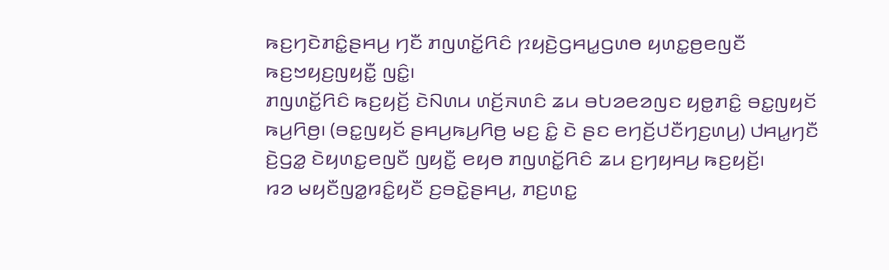ꤒꤢ꤬ꤚꤢꤧꤊꤢꤨ꤭ꤔꤌꤣ꤬ ꤚꤢꤪ ꤊꤜꤛꤢꤩ꤭ꤖꤢꤨ ꤐꤟꤢꤧ꤬ꤞꤌꤣ꤭ꤞꤛꤥ ꤟꤛꤢ꤭ꤥ꤬ꤕꤜꤢꤪ ꤒꤢ꤬ꤠꤟꤢ꤬ꤜꤟꤢꤪ꤭ ꤜꤢꤨ꤭꤯
ꤊꤜꤛꤢꤩ꤭ꤖꤢꤨ ꤒꤢ꤬ꤟꤢꤩ꤬ ꤢꤧꤡꤛꤣ ꤛꤢꤩ꤬ꤏꤛꤢꤨ ꤘꤣ ꤋꤝꤤꤕꤤꤜꤢ ꤟꤥ꤭ꤊꤢꤨ꤭ ꤋꤢ꤭ꤜꤟꤢꤩ ꤒꤣ꤬ꤖꤥ꤬꤯ (ꤋꤢ꤭ꤜꤟꤢꤩ ꤔꤌꤣ꤬ꤒꤣ꤬ꤖꤥ꤬ ꤗꤢ꤬ ꤢꤨ꤭ ꤢꤧ ꤔꤢ ꤕꤚꤢꤩ꤬ꤓꤢꤪꤚꤢ꤬ꤛꤣ꤬) ꤓꤌꤣ꤭ꤚꤢꤪ ꤢꤧ꤬ꤞꤤ꤭ ꤢꤧꤟꤛꤢ꤭ꤕꤜꤢꤪ ꤜꤟꤢꤪ꤭ ꤕꤟꤥ ꤊꤜꤛꤢꤩ꤭ꤖꤢꤨ ꤘꤣ ꤢ꤬ꤚꤟꤌꤣ꤬ ꤒꤢ꤬ꤟꤢꤩ꤬꤯
ꤙꤤ ꤗꤟꤢꤪꤜꤤ꤭ꤙꤢꤨ꤭ꤟꤢꤪ ꤢ꤬ꤋꤢꤧ꤭ꤔꤌꤣ꤬, ꤊꤢ꤬ꤛꤢ꤭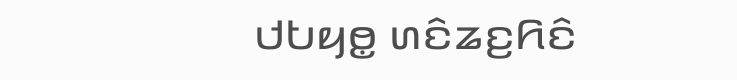ꤓꤝꤟꤥ꤭ ꤛꤢꤨꤘꤢ꤬ꤖꤢꤨ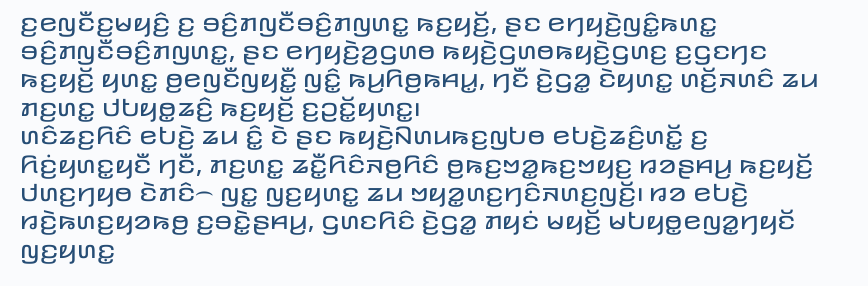ꤢ꤬ꤕꤜꤢꤪꤢ꤬ꤗꤟꤢꤨ꤬ ꤢ꤬ ꤋꤢꤨ꤬ꤊꤜꤢꤪꤋꤢꤨ꤬ꤊꤜꤛꤢ꤭ ꤒꤢ꤬ꤟꤢꤩ꤬, ꤔꤢ ꤕꤚꤟꤢꤧ꤬ꤜꤢꤨ꤭ꤒꤛꤢ꤭ ꤋꤢꤨ꤬ꤊꤜꤢꤪꤋꤢꤨ꤬ꤊꤜꤛꤢ꤭, ꤔꤢ ꤕꤚꤟꤢꤧ꤬ꤤ꤬ꤞꤛꤥ ꤒꤟꤢꤧ꤬ꤞꤛꤥꤒꤟꤢꤧ꤬ꤞꤛꤢ꤬ ꤢ꤬ꤞꤢꤚꤢ ꤒꤢ꤬ꤟꤢꤩ꤬ ꤟꤛꤢ꤭ ꤥ꤬ꤕꤜꤢꤪꤜꤟꤢꤪ꤭ ꤜꤢꤨ꤭ ꤒꤣ꤬ꤖꤥ꤬ꤒꤌꤣ꤭, ꤚꤢꤪ ꤢꤧ꤬ꤞꤤ꤭ ꤢꤧꤟꤛꤢ꤭ ꤛꤢꤩ꤬ꤏꤛꤢꤨ ꤘꤣ ꤊꤢ꤬ꤛꤢ꤭ ꤓꤝꤟꤥ꤭ꤘꤢꤨ꤬ ꤒꤢ꤬ꤟꤢꤩ꤬ ꤢ꤬ꤑꤢꤩ꤭ꤟꤛꤢ꤭꤯
ꤛꤢꤨꤘꤢ꤬ꤖꤢꤨ ꤕꤝꤢꤧ꤬ ꤘꤣ ꤢꤨ꤭ ꤢꤧ ꤔꤢ ꤒꤟꤢꤧ꤬ꤡꤛꤣꤒꤢ꤬ꤜꤝꤥ ꤕꤝꤢꤧ꤬ꤘꤢꤨ꤬ꤛꤢꤩ꤭ ꤢ꤬ ꤖꤢꤦ꤬ꤟꤛꤢ꤭ꤟꤢꤪ ꤚꤢꤪ, ꤊꤢ꤬ꤛꤢ꤭ ꤘꤢꤪ꤭ꤖꤢꤨꤏꤥ꤬ꤖꤢꤨ ꤥ꤬ꤒꤢ꤬ꤠꤤ꤭ꤒꤢ꤬ꤠꤟꤢ꤬ ꤙꤤꤔꤌꤣ꤬ ꤒꤢ꤬ꤟꤢꤩ꤬ ꤓꤛꤢ꤬ꤚꤟꤥ ꤢꤧꤊꤢꤨ꤮ ꤜꤢ꤭ ꤜꤢ꤬ꤟꤛꤢ꤭ ꤘꤣ ꤠꤟꤤ꤭ꤛꤢ꤬ꤚꤢꤨꤏꤛꤢ꤬ꤜꤢꤩ꤬꤯ ꤙꤤ ꤕꤝꤢꤧ꤬ ꤙꤢꤧ꤬ꤒꤛꤢ꤬ꤟꤤꤒꤥ꤬ ꤢ꤬ꤋꤢꤧ꤭ꤔꤌꤣ꤬, ꤞꤛꤢꤖꤢꤨ ꤢꤧ꤬ꤞꤤ꤭ ꤊꤟꤢꤦ ꤗꤟꤢꤩ꤬ ꤗꤝꤟꤥ꤭ꤕꤜꤤ꤭ꤚꤟꤢꤩ ꤜꤢ꤬ꤟꤛꤢ꤭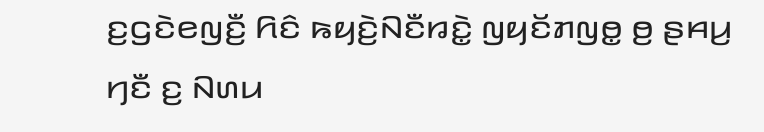ꤢ꤬ꤞꤢꤧꤕꤜꤢꤪ꤬ ꤖꤢꤨ ꤒꤟꤢꤧ꤬ꤡꤢꤪꤙꤢꤧ꤭ ꤜꤟꤢꤩꤊꤜꤥ꤭ ꤥ꤬ ꤔꤌꤣ꤬ ꤚꤢꤪ ꤢ꤬ ꤡꤛꤣ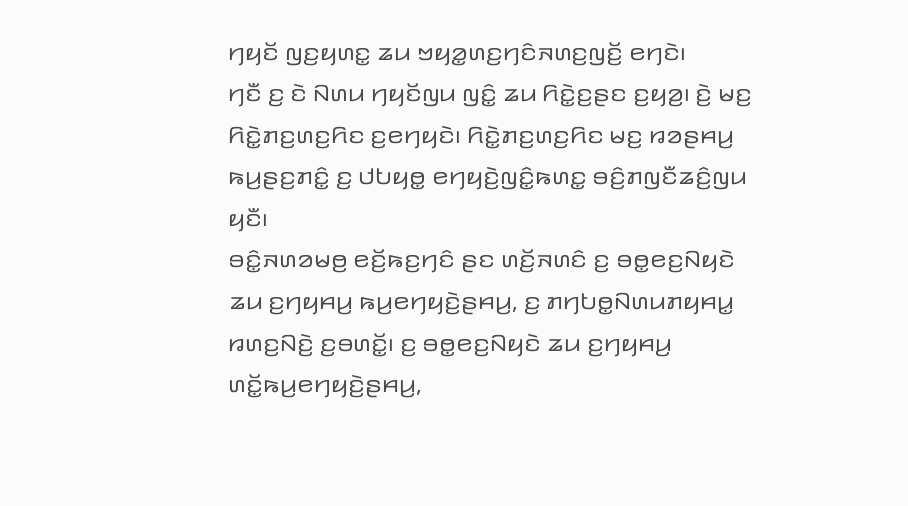ꤚꤟꤢꤩ ꤜꤢ꤬ꤟꤛꤢ꤭ ꤘꤣ ꤠꤟꤤ꤭ꤛꤢ꤬ꤚꤢꤨꤏꤛꤢ꤬ꤜꤢꤩ꤬ ꤕꤚꤢꤧ꤯
ꤚꤢꤪ ꤢ꤬ ꤢꤧ ꤡꤛꤣ ꤚꤟꤢꤩꤜꤣ ꤜꤢꤨ꤭ ꤘꤣ ꤖꤢꤧ꤭ꤢ꤬ꤔꤢ ꤢ꤬ꤟꤤ꤬꤯ ꤢꤧ꤬ ꤗꤢ꤬ ꤖꤢꤧ꤭ꤊꤢ꤬ꤛꤢ꤬ꤖꤢ ꤢ꤬ꤕꤚꤟꤢꤧ꤯ ꤖꤢꤧ꤭ꤊꤢ꤬ꤛꤢ꤬ꤖꤢ ꤗꤢ꤬ ꤙꤤꤔꤌꤣ꤬ ꤒꤣ꤬ꤔꤢ꤬ꤊꤢꤨ꤭ ꤢ꤬ ꤓꤝꤟꤥ꤭ ꤕꤚꤟꤢꤧ꤬ꤜꤢꤨ꤭ꤒꤛꤢ꤭ ꤋꤢꤨ꤬ꤊꤜꤢꤪꤘꤢꤨ꤬ꤜꤣ ꤟꤢꤪ꤯
ꤋꤢꤨ꤭ꤏꤛꤤꤗꤥ꤬ ꤕꤢꤩ꤬ꤒꤢ꤬ꤚꤢꤨ ꤔꤢ ꤛꤢꤩ꤬ꤏꤛꤢꤨ ꤢ꤬ ꤋꤥ꤭ꤕꤢ꤬ꤡꤟꤢꤧ ꤘꤣ ꤢ꤬ꤚꤟꤌꤣ꤬ ꤒꤣ꤬ꤕꤚꤟꤢꤧ꤬ꤔꤌꤣ꤬, ꤢ꤬ ꤊꤚꤝꤥ꤭ꤡꤛꤣꤊꤟꤌꤣ꤭ ꤙꤛꤢ꤬ꤡꤢꤧ꤬ ꤢ꤬ꤋꤛꤢꤩ꤭꤯ ꤢ꤬ ꤋꤥ꤭ꤕꤢ꤬ꤡꤟꤢꤧ ꤘꤣ ꤢ꤬ꤚꤟꤌꤣ꤬ ꤛꤢꤩ꤭ꤒꤣ꤬ꤕꤚꤟꤢꤧ꤬ꤔꤌꤣ꤬,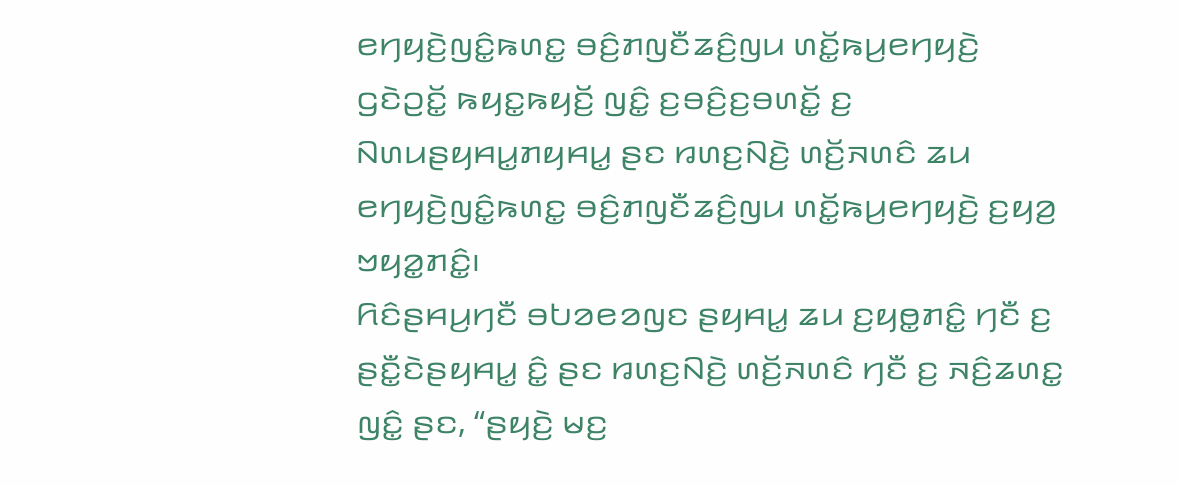ꤕꤚꤟꤢꤧ꤬ꤜꤢꤨ꤭ꤒꤛꤢ꤭ ꤋꤢꤨ꤬ꤊꤜꤢꤪꤘꤢꤨ꤬ꤜꤣ ꤛꤢꤩ꤭ꤒꤣ꤬ꤕꤚꤟꤢꤧ꤬ ꤞꤢꤧꤑꤢꤩ꤭ ꤒꤟꤢ꤭ꤒꤟꤢꤩ꤬ ꤜꤢꤨ꤭ ꤢ꤬ꤋꤢꤨ꤬ꤢ꤬ꤋꤛꤢꤩ꤭ ꤢ꤬ ꤡꤛꤣꤔꤟꤌꤣ꤭ꤊꤟꤌꤣ꤭ ꤔꤢ ꤙꤛꤢ꤬ꤡꤢꤧ꤬ ꤛꤢꤩ꤬ꤏꤛꤢꤨ ꤘꤣ ꤕꤚꤟꤢꤧ꤬ꤜꤢꤨ꤭ꤒꤛꤢ꤭ ꤋꤢꤨ꤬ꤊꤜꤢꤪꤘꤢꤨ꤬ꤜꤣ ꤛꤢꤩ꤭ꤒꤣ꤬ꤕꤚꤟꤢꤧ꤬ ꤢ꤬ꤟꤤ꤬ ꤠꤟꤤ꤭ꤊꤢꤨ꤭꤯
ꤖꤢꤨꤔꤌꤣ꤬ꤚꤢꤪ ꤋꤝꤤꤕꤤꤜꤢ ꤔꤟꤌꤣ꤭ ꤘꤣ ꤢ꤬ꤟꤥ꤭ꤊꤢꤨ꤭ ꤚꤢꤪ ꤢ꤬ ꤔꤢꤪ꤭ꤢꤧꤔꤟꤌꤣ꤭ ꤢꤨ꤭ ꤔꤢ ꤙꤛꤢ꤬ꤡꤢꤧ꤬ ꤛꤢꤩ꤬ꤏꤛꤢꤨ ꤚꤢꤪ ꤢ꤬ ꤏꤢꤨ꤬ꤘꤛꤢ꤭ ꤜꤢꤨ꤭ ꤔꤢ, “ꤔꤟꤢꤧ꤬ ꤗꤢ꤬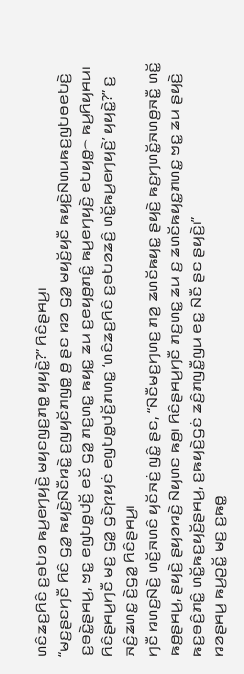ꤛꤢꤨꤘꤢ꤬ꤖꤢꤨ ꤢ꤬ꤋꤝꤤ ꤒꤣ꤬ꤕꤚꤟꤢꤧ꤬ ꤗꤟꤢꤜꤢ꤬ꤊꤥ꤭ ꤟꤟꤢꤧ꤭?” ꤖꤢꤨꤔꤌꤣ꤬꤯
“ꤗꤢ꤬ꤔꤢꤚꤢꤪ ꤖꤢꤨ ꤞꤤ꤭ ꤒꤟꤢꤧ꤬ꤡꤢꤪꤙꤢꤧ꤭ ꤢ꤬ꤜꤟꤢꤩꤊꤜꤥ꤭ ꤥ꤬ ꤔꤢ ꤙꤤ ꤞꤤ꤭ ꤗꤟꤢꤩ꤬ꤟꤢꤪ ꤒꤟꤢꤧ꤬ꤡꤛꤣꤒꤢ꤬ꤜꤝꤥꤕꤝꤢꤧ꤬ ꤢ꤬ꤋꤢꤧ꤭ꤔꤌꤣ꤬, ꤠꤢ꤭ ꤕꤜꤝꤥ꤭ꤓꤢꤩ꤬ ꤕꤢꤩ ꤞꤤ꤭ ꤊꤢ꤬ꤛꤢ꤭ ꤒꤟꤢ꤭ ꤘꤣ ꤢ꤬ꤕꤟꤥ꤬ꤊꤢꤨ꤭ ꤒꤣ꤬ꤕꤚꤟꤢꤧ꤬ ꤕꤝꤟꤥ꤭꤮ ꤒꤣ꤬ꤖꤟꤌꤣ꤯ ꤖꤢꤨꤔꤌꤣ꤬ꤚꤢꤪ ꤗꤢ꤬ ꤞꤤ꤭ ꤞꤢꤧꤐꤟꤢꤦ ꤕꤜꤝꤥ꤭ꤓꤢꤩ꤬ꤊꤛꤢ꤭ ‘ꤛꤢꤨꤘꤢ꤬ꤖꤢꤨ ꤢ꤬ꤋꤝꤤꤘꤢꤨ꤬ ꤛꤢꤩ꤭ꤒꤣ꤬ꤕꤚꤟꤢꤧ꤬’ ꤟꤟꤢꤧ꤭?” ꤢ꤬ ꤏꤢꤨ꤬ꤘꤛꤢ꤭ ꤢꤧ꤬ꤞꤤ꤭ ꤖꤢꤨꤔꤌꤣ꤬꤯
ꤚꤢꤪ ꤙꤛꤢ꤬ꤡꤢꤧ꤬ ꤛꤢꤩ꤬ꤏꤛꤢꤨ ꤟꤢꤩꤏꤢꤦ꤬ ꤜꤢꤨ꤭ ꤔꤢ, “ꤡꤢꤪꤗꤢ꤬ꤚꤛꤢ꤬ ꤊꤤ꤬ ꤘꤛꤢꤩꤒꤟꤢ꤭ ꤔꤟꤢꤧ꤬ ꤒꤢ꤬ꤚꤛꤢꤩ꤭ꤏꤛꤥ꤬ꤏꤢꤪ꤭ ꤛꤢꤩ꤭ ꤒꤥ꤬ꤔꤌꤣ꤬, ꤔꤟꤢꤧ꤬ ꤔꤟꤤꤙꤢꤧ꤬ ꤡꤟꤛꤢ ꤒꤥ꤬꤯ ꤖꤢꤨꤔꤌꤣ꤬ꤚꤢꤪ ꤊꤢ꤬ꤛꤢ꤭ ꤘꤣ ꤢ꤬ ꤘꤛꤢꤩꤒꤟꤢ꤭ꤊꤛꤢ꤭ ꤠꤢ꤭ ꤘꤣ ꤔꤟꤢꤧ꤬ ꤒꤢ꤬ꤋꤢꤨ꤬ꤊꤢꤨ꤭ ꤛꤢꤩ꤭ꤒꤢ꤬ꤟꤢꤩ꤬ꤔꤌꤣ꤬, ꤢ꤬ꤒꤟꤢꤧ꤬ꤞꤢꤦ ꤘꤢꤨ꤬ꤊꤜꤢꤪ꤭ꤜꤣ ꤕꤢ꤭ ꤡꤢꤪ ꤔꤢ ꤔꤟꤢꤧ꤬꤯”
ꤙꤤꤔꤌꤣ꤬ ꤒꤣ꤬ꤑꤢꤩ꤭ ꤗꤢ꤬ ꤢ꤬ꤒꤥ꤭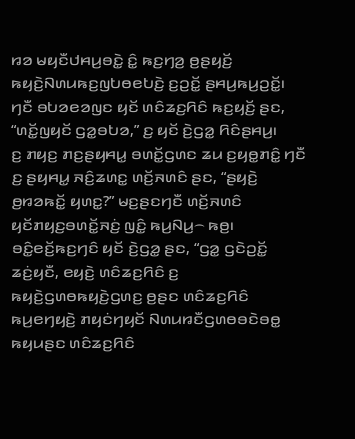ꤙꤤ ꤗꤟꤢꤪꤓꤌꤣ꤬ꤋꤢꤧ꤭ ꤢꤨ꤭ ꤒꤢ꤬ꤚꤤ꤬ ꤥ꤬ꤔꤟꤢꤩ꤬ ꤒꤟꤢꤧ꤬ꤡꤛꤣꤒꤢ꤬ꤜꤝꤥꤕꤝꤢꤧ꤬ ꤢ꤬ꤑꤢꤩ꤭ ꤔꤌꤣ꤬ꤒꤣ꤬ꤑꤢꤩ꤭꤯ ꤚꤢꤪ ꤋꤝꤤꤕꤤꤜꤢ ꤟꤢꤩ ꤛꤢꤨꤘꤢ꤬ꤖꤢꤨ ꤒꤢ꤬ꤟꤢꤩ꤬ ꤔꤢ, “ꤛꤢꤩ꤭ꤜꤟꤢꤩ ꤞꤤ꤭ꤋꤝꤤ,” ꤢ꤬ ꤟꤢꤩ ꤢꤧ꤬ꤞꤤ꤭ ꤖꤢꤨꤔꤌꤣ꤬꤯
ꤢ꤬ ꤊꤟꤢ꤬ ꤊꤢ꤬ꤔꤟꤌꤣ꤭ ꤋꤛꤢꤩ꤭ꤞꤛꤢ ꤘꤣ ꤢ꤬ꤟꤥ꤭ꤊꤢꤨ꤭ ꤚꤢꤪ ꤢ꤬ ꤔꤟꤌꤣ꤭ ꤏꤢꤨ꤬ꤘꤛꤢ꤭ ꤛꤢꤩ꤬ꤏꤛꤢꤨ ꤔꤢ, “ꤔꤟꤢꤧ꤬ ꤥ꤬ꤙꤤꤒꤢꤩ꤭ ꤟꤛꤢ꤭?” ꤗꤢ꤬ꤔꤢꤚꤢꤪ ꤛꤢꤩ꤬ꤏꤛꤢꤨ ꤟꤢꤩꤊꤟꤢ꤬ꤋꤛꤢꤩ꤭ꤏꤢꤦ꤬ ꤜꤢꤨ꤭ ꤒꤣ꤬ꤡꤣ꤬꤮ ꤒꤥ꤬꤯
ꤋꤢꤨ꤭ꤕꤢꤩ꤬ꤒꤢ꤬ꤚꤢꤨ ꤟꤢꤩ ꤢꤧ꤬ꤞꤤ꤭ ꤔꤢ, “ꤞꤤ꤭ ꤞꤢꤧꤑꤢꤩ꤭ ꤘꤢꤦ꤬ꤟꤢꤪ, ꤕꤟꤢꤧ꤬ ꤛꤢꤨꤘꤢ꤬ꤖꤢꤨ ꤢ꤬ ꤒꤟꤢꤧ꤬ꤞꤛꤥꤒꤟꤢꤧ꤬ꤞꤛꤢ꤬ ꤥ꤬ꤔꤢ ꤛꤢꤨꤘꤢ꤬ꤖꤢꤨ ꤒꤣ꤬ꤕꤚꤟꤢꤧ꤬ ꤊꤟꤢꤦꤚꤟꤢꤩ ꤡꤛꤣꤙꤢꤪꤞꤛꤥꤋꤢꤧꤋꤥ꤭ ꤒꤟꤣꤔꤢ ꤛꤢꤨꤘꤢ꤬ꤖꤢꤨ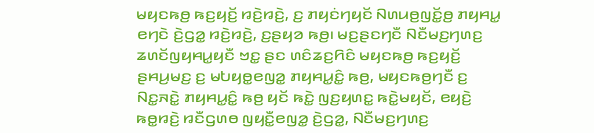ꤗꤟꤢꤒꤥ꤬ ꤒꤢ꤬ꤟꤢꤩ꤬ ꤙꤢꤧ꤬ꤙꤢꤧ꤬, ꤢ꤬ ꤊꤟꤢꤦꤚꤟꤢꤩ ꤡꤛꤣꤥ꤬ꤜꤢꤩ꤭ꤥ꤬ ꤊꤟꤌꤣ꤭ ꤕꤚꤢꤧ ꤢꤧ꤬ꤞꤤ꤭ ꤙꤢꤧ꤬ꤙꤢꤧ꤬, ꤢ꤬ꤔꤟꤤ ꤒꤥ꤬꤯ ꤗꤢ꤬ꤔꤢꤚꤢꤪ ꤡꤢꤪꤗꤢ꤬ꤚꤛꤢ꤬ ꤘꤛꤢꤩꤜꤟꤌꤣ꤭ꤟꤢꤪ ꤠꤢ꤭ ꤔꤢ ꤛꤢꤨꤘꤢ꤬ꤖꤢꤨ ꤗꤟꤢꤒꤥ꤬ ꤒꤢ꤬ꤟꤢꤩ꤬ ꤔꤌꤣ꤬ꤗꤢ꤬ ꤢ꤬ ꤗꤝꤟꤥ꤭ꤕꤜꤤ꤭ ꤊꤟꤌꤣ꤭ꤢꤨ꤭ ꤒꤥ꤬, ꤗꤟꤢꤒꤥ꤬ꤚꤢꤪ ꤢ꤬ ꤡꤢ꤭ꤏꤢꤧ꤭ ꤊꤟꤌꤣ꤭ꤢꤨ꤭ ꤒꤥ꤬ ꤟꤢꤩ ꤒꤢꤧ꤭ ꤜꤢ꤬ꤟꤛꤢ꤭ ꤒꤢꤧ꤭ꤗꤟꤢꤩ, ꤕꤟꤢꤧ꤬ ꤒꤥ꤭ꤙꤢꤧ꤬ ꤙꤢꤪꤞꤛꤥ ꤜꤟꤢꤪ꤭ꤕꤜꤤ꤭ ꤢꤧ꤬ꤞꤤ꤭, ꤡꤢꤪꤗꤢ꤬ꤚꤛꤢ꤬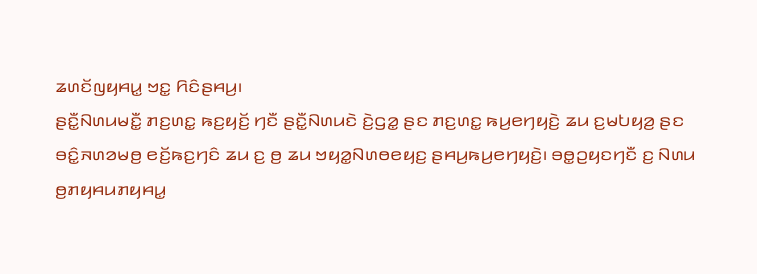ꤘꤛꤢꤩꤜꤟꤌꤣ꤭ ꤠꤢ꤭ ꤖꤢꤨꤔꤌꤣ꤬꤯
ꤔꤢꤪ꤭ꤡꤛꤣꤗꤢꤪ꤭ ꤊꤢ꤬ꤛꤢ꤭ ꤒꤢ꤬ꤟꤢꤩ꤬ ꤚꤢꤪ ꤔꤢꤪ꤭ꤡꤛꤣꤢꤧ ꤢꤧ꤬ꤞꤤ꤭ ꤔꤢ ꤊꤢ꤬ꤛꤢ꤭ ꤒꤣ꤬ꤕꤚꤟꤢꤧ꤬ ꤘꤣ ꤢ꤬ꤗꤝꤟꤤ꤬ ꤔꤢ ꤋꤢꤨ꤭ꤏꤛꤤꤗꤥ꤬ ꤕꤢꤩ꤬ꤒꤢ꤬ꤚꤢꤨ ꤘꤣ ꤢ꤬ ꤥ꤬ ꤘꤣ ꤠꤟꤤ꤭ꤡꤛꤥꤕꤟꤢ꤬ ꤔꤌꤣ꤬ꤒꤣ꤬ꤕꤚꤟꤢꤧ꤬꤯ ꤋꤥ꤭ꤑꤟꤢꤚꤢꤪ ꤢ꤬ ꤡꤛꤣ ꤥ꤬ꤊꤟꤌꤣꤊꤟꤌꤣ꤭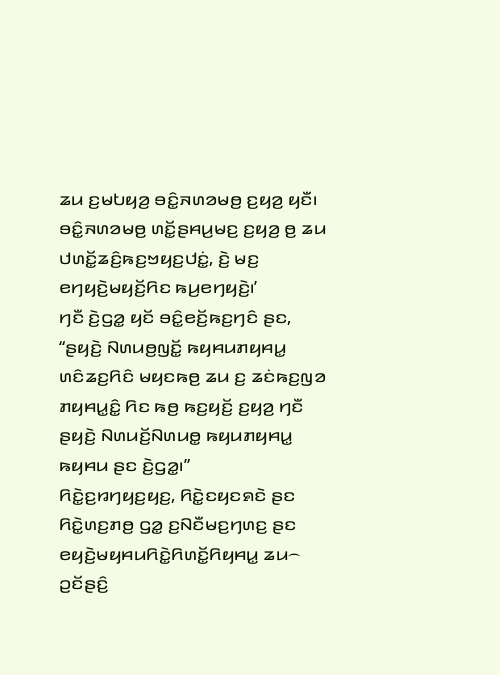ꤘꤣ ꤢ꤬ꤗꤝꤟꤤ꤬ ꤋꤢꤨ꤭ꤏꤛꤤꤗꤥ꤬ ꤢ꤬ꤟꤤ꤬ ꤟꤢꤪ꤯ ꤋꤢꤨ꤭ꤏꤛꤤꤗꤥ꤬ ꤛꤢꤩ꤭ꤔꤌꤣ꤬ꤗꤢ꤬ ꤢ꤬ꤟꤤ꤬ ꤥ꤬ ꤘꤣ ꤓꤛꤢꤩ꤭ꤘꤢꤨ꤬ꤒꤢ꤬ꤠꤟꤢ꤬ꤓꤢꤦ꤭, ꤢꤧ꤬ ꤗꤢ꤬ ꤕꤚꤟꤢꤧ꤬ꤗꤟꤢꤩ꤬ꤖꤢ ꤒꤣ꤬ꤕꤚꤟꤢꤧ꤬꤯’
ꤚꤢꤪ ꤢꤧ꤬ꤞꤤ꤭ ꤟꤢꤩ ꤋꤢꤨ꤭ꤕꤢꤩ꤬ꤒꤢ꤬ꤚꤢꤨ ꤔꤢ, “ꤔꤟꤢꤧ꤬ ꤡꤛꤣꤥ꤬ꤜꤢꤩ꤭ ꤒꤟꤌꤣꤊꤟꤌꤣ꤭ ꤛꤢꤨꤘꤢ꤬ꤖꤢꤨ ꤗꤟꤢꤒꤥ꤬ ꤘꤣ ꤢ꤬ ꤘꤢꤦꤒꤢ꤬ꤜꤤ ꤊꤟꤌꤣ꤭ꤢꤨ꤭ ꤖꤢ ꤒꤥ꤬ ꤒꤢ꤬ꤟꤢꤩ꤬ ꤢ꤬ꤟꤤ꤬ ꤚꤢꤪ ꤔꤟꤢꤧ꤬ ꤡꤛꤣꤢꤩ꤬ꤡꤛꤣꤥ꤭ ꤒꤟꤣꤊꤟꤌꤣ꤭ ꤒꤟꤌꤣ ꤔꤢ ꤢꤧ꤬ꤞꤤ꤭꤯”
ꤖꤢꤧ꤭ꤢ꤬ꤙꤚꤟꤢ꤬ꤟꤢ꤬, ꤖꤢꤧ꤭ꤢꤟꤢꤎꤢꤧ ꤔꤢ ꤖꤢꤧ꤭ꤛꤢ꤬ꤊꤥ꤬ ꤞꤤ꤭ ꤢ꤬ꤡꤢꤪꤗꤢ꤬ꤚꤛꤢ꤬ ꤔꤢ ꤕꤟꤢꤧ꤬ꤗꤟꤌꤣꤖꤢꤧ꤭ꤖꤛꤢꤩ꤭ꤖꤟꤌꤣ꤭ ꤘꤣ꤮ ꤑꤢꤩꤔꤢꤨ꤬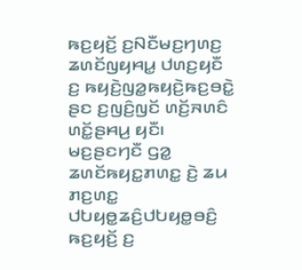ꤒꤢ꤬ꤟꤢꤩ꤬ ꤢ꤬ꤡꤢꤪꤗꤢ꤬ꤚꤛꤢ꤬ ꤘꤛꤢꤩꤜꤟꤌꤣ꤭ ꤓꤛꤢ꤬ꤟꤢꤪ ꤢ꤬ ꤒꤟꤢꤧ꤬ꤜꤤ꤭ꤒꤟꤢꤧ꤬ꤒꤢ꤬ꤋꤢꤧ꤭ ꤔꤢ ꤢ꤬ꤜꤢꤨ꤬ꤜꤢꤩ ꤛꤢꤩ꤬ꤏꤛꤢꤨ ꤛꤢꤩ꤭ꤔꤌꤣ꤬ ꤟꤢꤪ꤯ ꤗꤢ꤬ꤔꤢꤚꤢꤪ ꤞꤤ꤭ ꤘꤛꤢꤩꤒꤟꤢ꤭ꤊꤛꤢ꤭ ꤢꤧ꤬ ꤘꤣ ꤊꤢ꤬ꤛꤢ꤭ ꤓꤝꤟꤥ꤭ꤘꤢꤨ꤬ꤓꤝꤟꤥ꤭ꤋꤢꤨ꤬ ꤒꤢ꤬ꤟꤢꤩ꤬ ꤢ꤬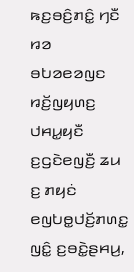ꤒꤢ꤬ꤋꤢꤨ꤬ꤊꤢꤨ꤭ ꤚꤢꤪ ꤙꤤ ꤋꤝꤤꤕꤤꤜꤢ ꤙꤢꤩ꤬ꤜꤟꤛꤢ꤬ ꤓꤌꤣ꤭ꤟꤢꤪ ꤢ꤬ꤞꤢꤧꤕꤜꤢꤪ꤬ ꤘꤣ ꤢ꤬ ꤊꤟꤢꤦ ꤕꤜꤝꤥ꤭ꤓꤢꤩ꤬ꤊꤛꤢ꤭ ꤜꤢꤨ꤭ ꤢ꤬ꤋꤢꤧ꤭ꤔꤌꤣ꤬,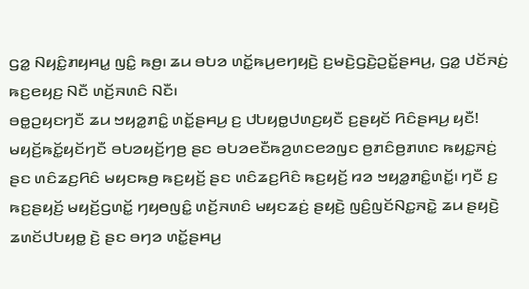ꤞꤤ꤭ ꤡꤟꤢꤨ꤭ꤊꤟꤌꤣ꤭ ꤜꤢꤨ꤭ ꤒꤥ꤬꤯ ꤘꤣ ꤋꤝꤤ ꤛꤢꤩ꤭ꤒꤣ꤬ꤕꤚꤟꤢꤧ꤬ ꤢ꤬ꤗꤢꤧ꤬ꤞꤢꤧ꤬ꤑꤢꤩ꤭ꤔꤌꤣ꤬, ꤞꤤ꤭ ꤓꤢꤩꤏꤢꤦ꤬ ꤒꤢ꤬ꤕꤟꤢ꤬ ꤡꤢꤪ ꤛꤢꤩ꤬ꤏꤛꤢꤨ ꤡꤢꤪ꤯
ꤋꤥ꤭ꤑꤟꤢꤚꤢꤪ ꤘꤣ ꤠꤟꤤ꤭ꤊꤢꤨ꤭ ꤛꤢꤩ꤭ꤔꤌꤣ꤬ ꤢ꤬ ꤓꤝꤟꤥ꤭ꤓꤛꤢ꤬ꤟꤢꤪ ꤢ꤬ꤔꤟꤢꤩ ꤖꤢꤨꤔꤌꤣ꤬ ꤟꤢꤪ! ꤗꤟꤢꤩ꤬ꤒꤢꤩ꤭ꤟꤢꤩꤚꤢꤪ ꤋꤝꤤꤟꤢꤩ꤬ꤚꤥ꤬ ꤔꤢ ꤋꤝꤤꤕꤢꤪꤒꤤ꤬ꤛꤢꤕꤤꤜꤢ ꤥ꤬ꤊꤢꤨꤥ꤬ꤊꤛꤢ ꤒꤟꤢ꤭ꤏꤢꤦ꤬ ꤔꤢ ꤛꤢꤨꤘꤢ꤬ꤖꤢꤨ ꤗꤟꤢꤒꤥ꤬ ꤒꤢ꤬ꤟꤢꤩ꤬ ꤔꤢ ꤛꤢꤨꤘꤢ꤬ꤖꤢꤨ ꤒꤢ꤬ꤟꤢꤩ꤬ ꤙꤤ ꤠꤟꤤ꤭ꤊꤢꤨ꤭ꤛꤢꤩ꤭꤯ ꤚꤢꤪ ꤢ꤬ ꤒꤢ꤬ꤔꤟꤢꤩ꤬ ꤗꤟꤢꤩ꤬ꤞꤛꤢꤩ꤭ ꤚꤟꤥꤜꤢꤨ꤭ ꤛꤢꤩ꤬ꤏꤛꤢꤨ ꤗꤟꤢꤘꤢꤦ꤬ ꤔꤟꤢꤧ꤬ ꤜꤢꤨ꤬ꤜꤢꤩꤡꤢ꤭ꤏꤢꤧ꤭ ꤘꤣ ꤔꤟꤢꤧ꤬ ꤘꤛꤢꤩꤓꤝꤟꤥ꤭ ꤢꤧ꤬ ꤔꤢ ꤋꤚꤤ ꤛꤢꤩ꤭ꤔꤌꤣ꤬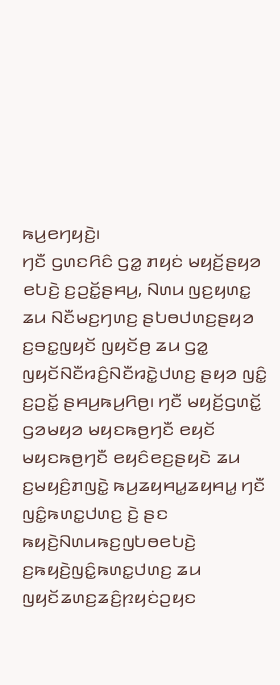ꤒꤣ꤬ꤕꤚꤟꤢꤧ꤬꤯
ꤚꤢꤪ ꤞꤛꤢꤖꤢꤨ ꤞꤤ꤭ ꤊꤟꤢꤦ ꤗꤟꤢꤩ꤬ꤔꤟꤤ ꤕꤝꤢꤧ꤬ ꤢ꤬ꤑꤢꤩ꤭ꤔꤌꤣ꤬, ꤡꤛꤣ ꤜꤢ꤬ꤟꤛꤢ꤭ ꤘꤣ ꤡꤢꤪꤗꤢ꤬ꤚꤛꤢ꤬ ꤔꤝꤥꤓꤛꤢ꤬ꤔꤟꤤ ꤢ꤬ꤋꤢ꤭ꤜꤟꤢꤩ ꤜꤟꤢꤩꤥ꤬ ꤘꤣ ꤞꤤ꤭ ꤜꤟꤢꤩꤡꤢꤪꤙꤢꤨ꤬ꤡꤢꤪꤙꤢꤧ꤭ꤓꤛꤢ꤬ ꤔꤟꤤ ꤜꤢꤨ꤭ ꤢ꤬ꤑꤢꤩ꤭ ꤔꤌꤣ꤬ꤒꤣ꤬ꤖꤥ꤬꤯ ꤚꤢꤪ ꤗꤟꤢꤩ꤬ꤞꤛꤢꤩ꤭ ꤞꤤꤗꤟꤤ ꤗꤟꤢꤒꤥ꤬ꤚꤢꤪ ꤕꤟꤢꤩ ꤗꤟꤢꤒꤥ꤬ꤚꤢꤪ ꤕꤟꤢꤨꤕꤢ꤬ꤔꤟꤢꤧ ꤘꤣ ꤢ꤬ꤗꤟꤢꤨ꤬ꤊꤜꤢꤧ꤭ ꤒꤣ꤬ꤘꤟꤌꤣ꤭ꤘꤟꤌꤣ꤭ ꤚꤢꤪ ꤜꤢꤨ꤭ꤒꤛꤢ꤭ꤓꤛꤢ꤬ ꤢꤧ꤬ ꤔꤢ ꤒꤟꤢꤧ꤬ꤡꤛꤣꤒꤢ꤬ꤜꤝꤥꤕꤝꤢꤧ꤬ ꤢ꤬ꤒꤟꤢꤧ꤬ꤜꤢꤨ꤭ꤒꤛꤢ꤭ꤓꤛꤢ꤬ ꤘꤣ ꤜꤟꤢꤩꤘꤛꤢ꤬ꤘꤢꤨ꤬ꤐꤟꤢꤦꤑꤟꤢ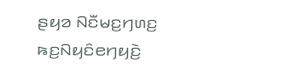ꤔꤟꤤ ꤡꤢꤪꤗꤢ꤬ꤚꤛꤢ꤬ ꤒꤢ꤬ꤡꤟꤢꤨꤕꤚꤟꤢꤧ꤬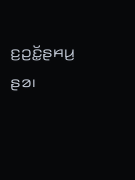ꤢ꤬ꤑꤢꤩ꤭ꤔꤌꤣ꤬ ꤔꤤ꤯